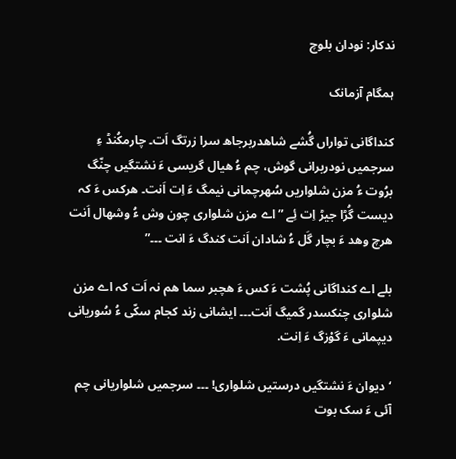ندکار: نودان بلوچ

ہمگام آزمانک

کنداگانی تواراں گُشے شاھدربرجاھ سرا زرتگ اَت۔ چارمکُنڈ ءِ سرجمیں نودربرانی گوش، چم ءُ ھیال گریسی ءَ نشتگیں چنّگ برُوت ءُ مزن شلواریں سُھرچمانی نیمگ ءَ اِت اَنت۔ ھرکس ءَ کہ دیست گُڑا جیڑ اِت ئِے ” اے مزن شلواری چون وش ءُ وشھال اَنت ھرچ وھد ءَ بچار گَل ءُ شادان اَنت کندگ ءَ انت ۔۔۔”

بلے اے کنداگانی پُشت ءَ کس ءَ ھچبر سما ھم نہ اَت کہ اے مزن شلواری چنکسدر گمیگ اَنت۔۔۔ ایشانی زند کجام سکّی ءُ سُوریانی دیپمانی ءَ گوْزگ ءَ اِنت.

‘دیوان ءَ نشتگیں درستیں شلواری! ۔۔۔ سرجمیں شلواریانی چم آئی ءَ سک بوت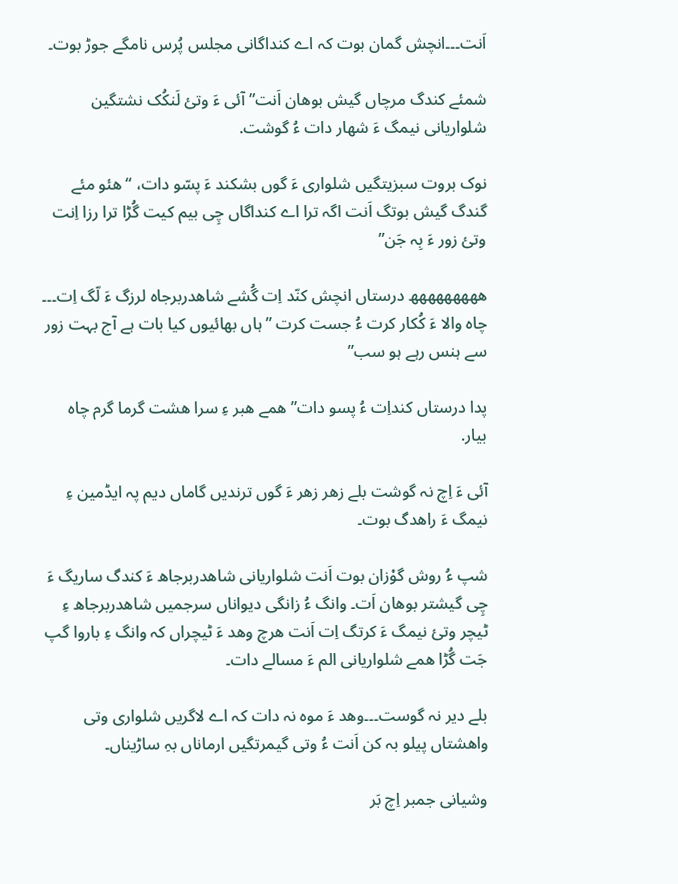اَنت۔۔۔انچش گمان بوت کہ اے کنداگانی مجلس پُرس نامگے جوڑ بوت۔

شمئے کندگ مرچاں گیش بوھان اَنت” آئی ءَ وتئ لَنکُک نشتگین شلواریانی نیمگ ءَ شھار دات ءُ گوشت.

نوک بروت سبزیتگیں شلواری ءَ گوں بشکند ءَ پسّو دات، “ھئو مئے گندگ گیش بوتگ اَنت اگہ ترا اے کنداگاں چِی بیم کیت گُڑا ترا رزا اِنت وتئ زور ءَ بِہ جَن”

ھھھھھھھھھ درستاں انچش کنّد اِت گُشے شاھدربرجاہ لرزگ ءَ لّگ اِت۔۔۔ چاہ والا ءَ کُکار کرت ءُ جست کرت ” ہاں بھائیوں کیا بات ہے آج بہت زور سے ہنس رہے ہو سب”

پدا درستاں کنداِت ءُ پسو دات” ھمے ھبر ءِ سرا ھشت گرما گرم چاہ بیار.

آئی ءَ اِچ نہ گوشت بلے زھر زھر ءَ گوں ترندیں گاماں دیم پہ ایڈمین ءِ نیمگ ءَ راھدگ بوت۔

شپ ءُ روش گوْزان بوت اَنت شلواریانی شاھدربرجاھ ءَ کندگ ساریگ ءَ چِی گیشتر بوھان اَت۔ وانگ ءُ زانگی دیواناں سرجمیں شاھدربرجاھ ءِ ٹیچر وتئ نیمگ ءَ کرتگ اِت اَنت ھرچ وھد ءَ ٹیچراں کہ وانگ ءِ باروا گپ جَت گُڑا ھمے شلواریانی الم ءَ مسالے دات۔

بلے دیر نہ گوست۔۔۔وھد ءَ موہ نہ دات کہ اے لاگریں شلواری وتی واھشتاں پیلو بہ کن اَنت ءُ وتی گیمرتگیں ارماناں بہِ ساڑیناں۔

وشیانی جمبر اِچ بَر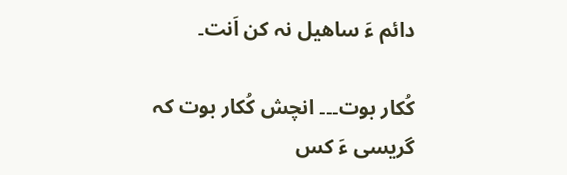دائم ءَ ساھیل نہ کن اَنت۔

کُکار بوت۔۔۔ انچش کُکار بوت کہ گریسی ءَ کس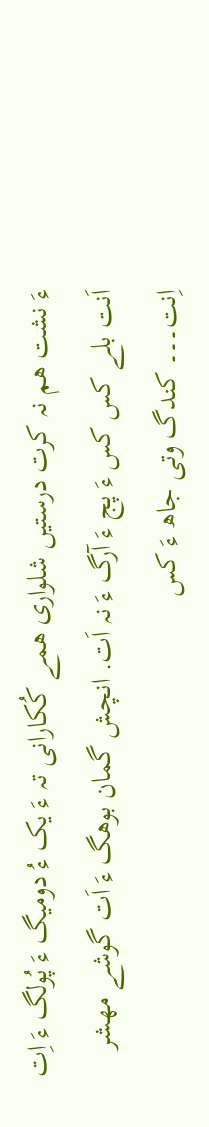ءَ نشت ھم نہ کرت درستیں شلواری ھمے کُکارانی تہ ءَ یک ءُ دومیگ ءَ پُولگ ءَ اِت اَنت بلے کس کس ءَ پج ءَ آرگ ءَ نہ اَت. انچش گمان بوھگ ءَ اَت گوشے مھشر اِنت۔۔۔ کندگ وتی جاھ ءَ کس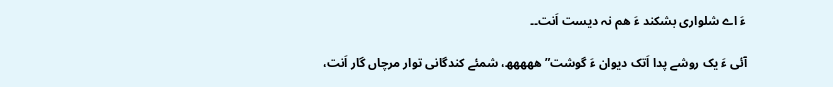ءَ اے شلواری بشکند ءَ ھم نہ دیست اَنت۔۔

آئی ءَ یک روشے پدا اَتک دیوان ءَ گوشت” ھھھھھ، شمئے کندگانی توار مرچاں گار اَنت،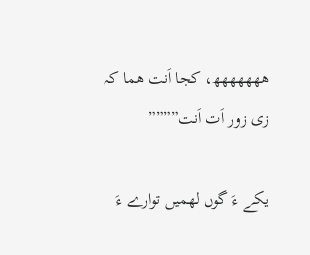ھھھھھھھ، کجا اَنت ھما کہ زی زور اَت اَنت””””

یکے ءَ گوں لھمیں توارے ءَ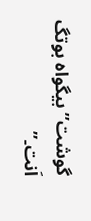گوشت” بیگواہ بوتگ اَنت۔”